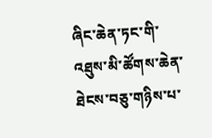ཞིང་ཆེན་ཏང་གི་འཐུས་མི་ཚོགས་ཆེན་ཐེངས་བཅུ་གཉིས་པ་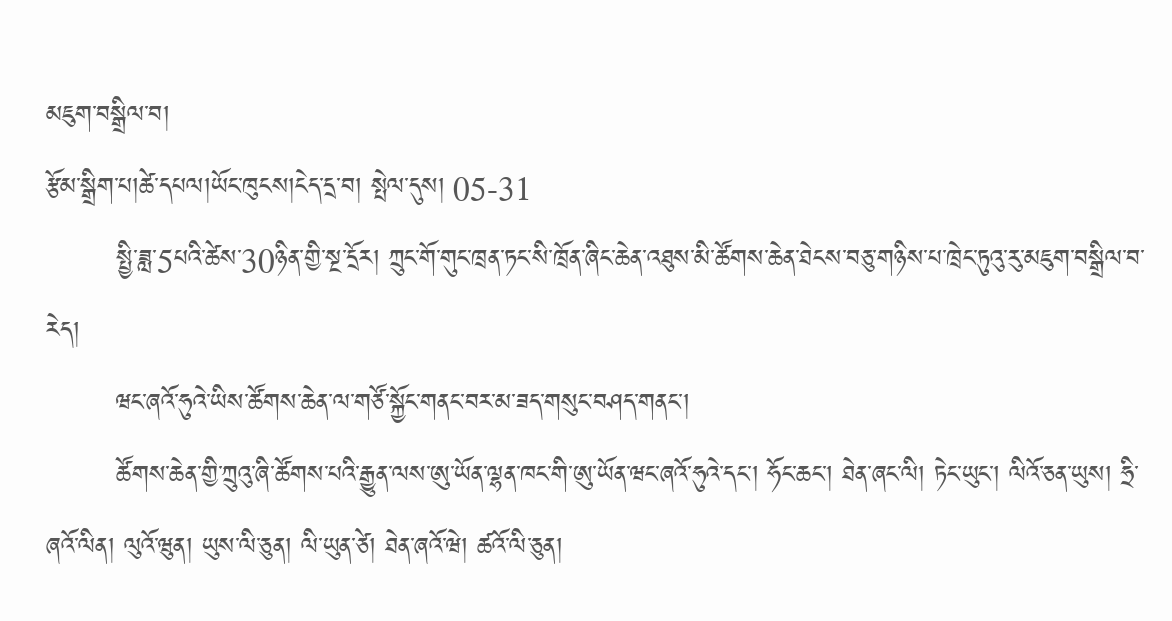མཇུག་བསྒྲིལ་བ།
རྩོམ་སྒྲིག་པ།ཚེ་དཔལ།ཡོང་ཁུངས།ངེད་དྲ་བ། སྤེལ་དུས། 05-31
        སྤྱི་ཟླ་5པའི་ཚེས་30ཉིན་གྱི་སྔ་དྲོར། ཀྲུང་གོ་གུང་ཁྲན་ཏང་སི་ཁྲོན་ཞིང་ཆེན་འཐུས་མི་ཚོགས་ཆེན་ཐེངས་བཅུ་གཉིས་པ་ཁྲེང་ཏུའུ་རུ་མཇུག་བསྒྲིལ་བ་རེད།
        ཝང་ཞའོ་ཧུའེ་ཡིས་ཚོགས་ཆེན་ལ་གཙོ་སྐྱོང་གནང་བར་མ་ཟད་གསུང་བཤད་གནང་།
        ཚོགས་ཆེན་གྱི་ཀྲུའུ་ཞི་ཚོགས་པའི་རྒྱུན་ལས་ཨུ་ཡོན་ལྷན་ཁང་གི་ཨུ་ཡོན་ཝང་ཞའོ་ཧུའེ་དང་། ཧོང་ཆང་། ཐེན་ཞང་ལི། ཏེང་ཡུང་། ལིའོ་ཅན་ཡུས། ཧྲི་ཞའོ་ལིན། ལུའོ་ཝུན། ཡུས་ལི་ཅུན། ལི་ཡུན་ཙེ། ཐེན་ཞའོ་ཝེ། ཚའོ་ལི་ཅུན།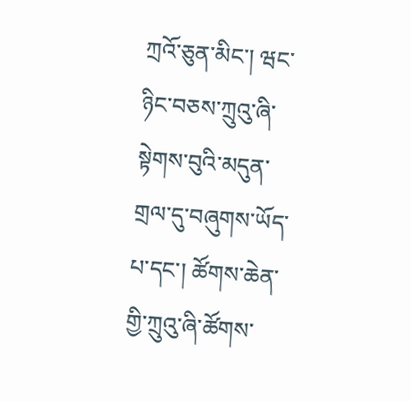ཀྲའོ་ཅུན་མིང་། ཝང་ཉིང་བཅས་ཀྲུའུ་ཞི་སྟེགས་བུའི་མདུན་གྲལ་དུ་བཞུགས་ཡོད་པ་དང་། ཚོགས་ཆེན་གྱི་ཀྲུའུ་ཞི་ཚོགས་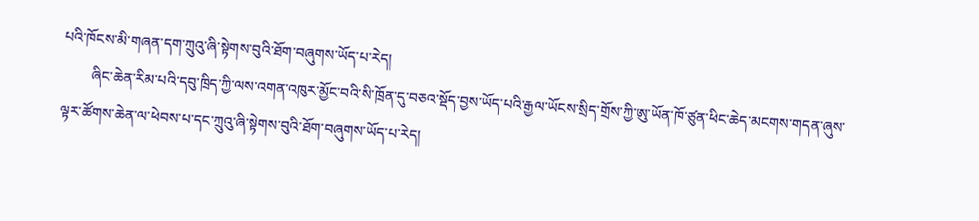པའི་ཁོངས་མི་གཞན་དག་ཀྲུའུ་ཞི་སྟེགས་བུའི་ཐོག་བཞུགས་ཡོད་པ་རེད།
        ཞིང་ཆེན་རིམ་པའི་དབུ་ཁྲིད་ཀྱི་ལས་འགན་འཁུར་མྱོང་བའི་སི་ཁྲོན་དུ་བཅའ་སྡོད་བྱས་ཡོད་པའི་རྒྱལ་ཡོངས་སྲིད་གྲོས་ཀྱི་ཨུ་ཡོན་ཁོ་ཙུན་ཕིང་ཆེད་མངགས་གདན་ཞུས་ལྟར་ཚོགས་ཆེན་ལ་ཕེབས་པ་དང་ཀྲུའུ་ཞི་སྟེགས་བུའི་ཐོག་བཞུགས་ཡོད་པ་རེད།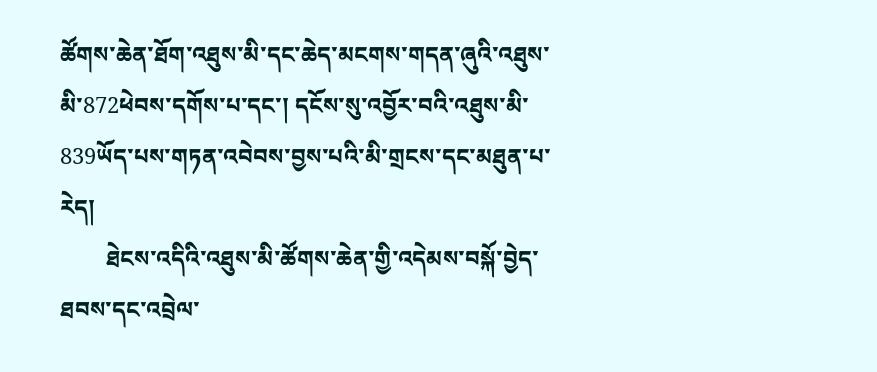ཚོགས་ཆེན་ཐོག་འཐུས་མི་དང་ཆེད་མངགས་གདན་ཞུའི་འཐུས་མི་872ཕེབས་དགོས་པ་དང་། དངོས་སུ་འབྱོར་བའི་འཐུས་མི་839ཡོད་པས་གཏན་འབེབས་བྱས་པའི་མི་གྲངས་དང་མཐུན་པ་རེད།
        ཐེངས་འདིའི་འཐུས་མི་ཚོགས་ཆེན་གྱི་འདེམས་བསྐོ་བྱེད་ཐབས་དང་འབྲེལ་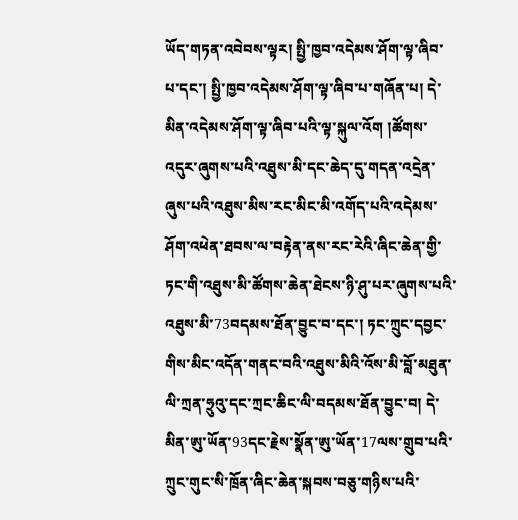ཡོད་གཏན་འབེབས་ལྟར། སྤྱི་ཁྱབ་འདེམས་ཤོག་ལྟ་ཞིབ་པ་དང་། སྤྱི་ཁྱབ་འདེམས་ཤོག་ལྟ་ཞིབ་པ་གཞོན་པ། དེ་མིན་འདེམས་ཤོག་ལྟ་ཞིབ་པའི་ལྟ་སྐུལ་འོག །ཚོགས་འདུར་ཞུགས་པའི་འཐུས་མི་དང་ཆེད་དུ་གདན་འདྲེན་ཞུས་པའི་འཐུས་མིས་རང་མིང་མི་འགོད་པའི་འདེམས་ཤོག་འཕེན་ཐབས་ལ་བརྟེན་ནས་རང་རེའི་ཞིང་ཆེན་གྱི་ཏང་གི་འཐུས་མི་ཚོགས་ཆེན་ཐེངས་ཉི་ཤུ་པར་ཞུགས་པའི་འཐུས་མི་73བདམས་ཐོན་བྱུང་བ་དང་། ཏང་ཀྲུང་དབྱང་གིས་མིང་འདོན་གནང་བའི་འཐུས་མིའི་འོས་མི་བློ་མཐུན་ལི་ཀྲན་ཧྲུའུ་དང་ཀྲང་ཆིང་ལི་བདམས་ཐོན་བྱུང་བ། དེ་མིན་ཨུ་ཡོན་93དང་རྗེས་སྣོན་ཨུ་ཡོན་17ལས་གྲུབ་པའི་ཀྲུང་གུང་སི་ཁྲོན་ཞིང་ཆེན་སྐབས་བཅུ་གཉིས་པའི་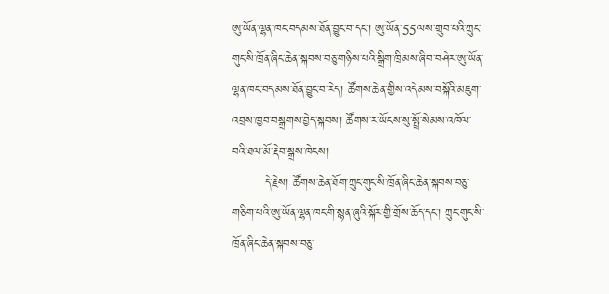ཨུ་ཡོན་ལྷན་ཁང་བདམས་ཐོན་བྱུང་བ་དང་། ཨུ་ཡོན་55ལས་གྲུབ་པའི་ཀྲུང་གུང་སི་ཁྲོན་ཞིང་ཆེན་སྐབས་བཅུ་གཉིས་པའི་སྒྲིག་ཁྲིམས་ཞིབ་བཤེར་ཨུ་ཡོན་ལྷན་ཁང་བདམས་ཐོན་བྱུང་བ་རེད། ཚོགས་ཆེན་གྱིས་འདེམས་བསྐོའི་མཇུག་འབྲས་ཁྱབ་བསྒྲགས་བྱེད་སྐབས། ཚོགས་ར་ཡོངས་སུ་སྤྲོ་སེམས་འཁོལ་བའི་ཐལ་མོ་རྡེབ་སྒྲས་ཁེངས།
        དེ་རྗེས། ཚོགས་ཆེན་ཐོག་ཀྲུང་གུང་སི་ཁྲོན་ཞིང་ཆེན་སྐབས་བཅུ་གཅིག་པའི་ཨུ་ཡོན་ལྷན་ཁང་གི་སྙན་ཞུའི་སྐོར་གྱི་གྲོས་ཆོད་དང་། ཀྲུང་གུང་སི་ཁྲོན་ཞིང་ཆེན་སྐབས་བཅུ་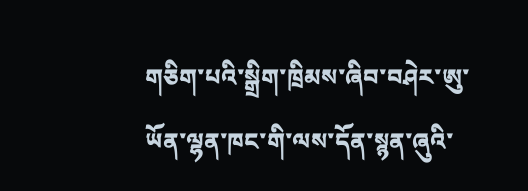གཅིག་པའི་སྒྲིག་ཁྲིམས་ཞིབ་བཤེར་ཨུ་ཡོན་ལྷན་ཁང་གི་ལས་དོན་སྙན་ཞུའི་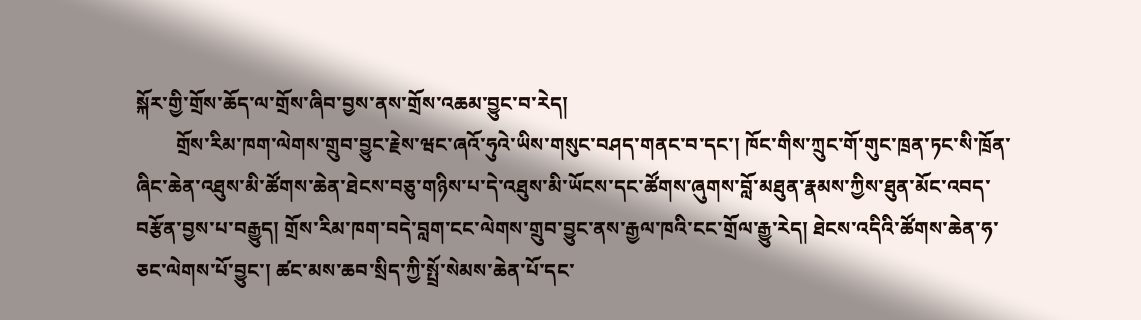སྐོར་གྱི་གྲོས་ཆོད་ལ་གྲོས་ཞིབ་བྱས་ནས་གྲོས་འཆམ་བྱུང་བ་རེད།
        གྲོས་རིམ་ཁག་ལེགས་གྲུབ་བྱུང་རྗེས་ཝང་ཞའོ་ཧུའེ་ཡིས་གསུང་བཤད་གནང་བ་དང་། ཁོང་གིས་ཀྲུང་གོ་གུང་ཁྲན་ཏང་སི་ཁྲོན་ཞིང་ཆེན་འཐུས་མི་ཚོགས་ཆེན་ཐེངས་བཅུ་གཉིས་པ་དེ་འཐུས་མི་ཡོངས་དང་ཚོགས་ཞུགས་བློ་མཐུན་རྣམས་ཀྱིས་ཐུན་མོང་འབད་བརྩོན་བྱས་པ་བརྒྱུད། གྲོས་རིམ་ཁག་བདེ་བླག་ངང་ལེགས་གྲུབ་བྱུང་ནས་རྒྱལ་ཁའི་ངང་གྲོལ་རྒྱུ་རེད། ཐེངས་འདིའི་ཚོགས་ཆེན་ཧ་ཅང་ལེགས་པོ་བྱུང་། ཚང་མས་ཆབ་སྲིད་ཀྱི་སྤྲོ་སེམས་ཆེན་པོ་དང་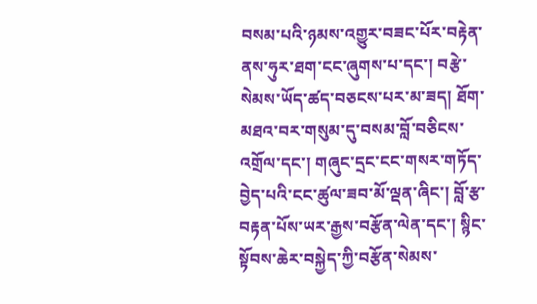བསམ་པའི་ཉམས་འགྱུར་བཟང་པོར་བརྟེན་ནས་ཧུར་ཐག་ངང་ཞུགས་པ་དང་། བརྩེ་སེམས་ཡོད་ཚད་བཅངས་པར་མ་ཟད། ཐོག་མཐའ་བར་གསུམ་དུ་བསམ་བློ་བཅིངས་འགྲོལ་དང་། གཞུང་དྲང་ངང་གསར་གཏོད་བྱེད་པའི་ངང་ཚུལ་ཟབ་མོ་ལྡན་ཞིང་། བློ་རྩ་བརྟན་པོས་ཡར་རྒྱས་བརྩོན་ལེན་དང་། སྙིང་སྟོབས་ཆེར་བསྐྱེད་ཀྱི་བརྩོན་སེམས་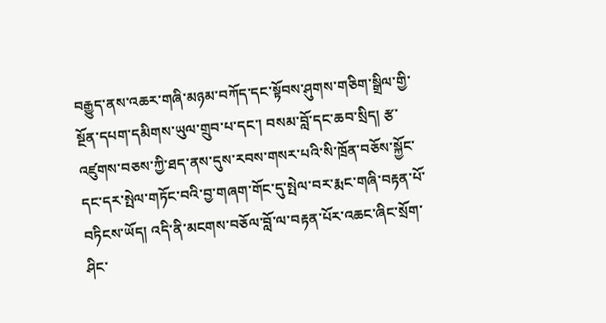བརྒྱུད་ནས་འཆར་གཞི་མཉམ་བཀོད་དང་སྟོབས་ཤུགས་གཅིག་སྒྲིལ་གྱི་སྔོན་དཔག་དམིགས་ཡུལ་གྲུབ་པ་དང་། བསམ་བློ་དང་ཆབ་སྲིད། རྩ་འཛུགས་བཅས་ཀྱི་ཐད་ནས་དུས་རབས་གསར་པའི་སི་ཁྲོན་བཅོས་སྐྱོང་དང་དར་སྤེལ་གཏོང་བའི་བྱ་གཞག་གོང་དུ་སྤེལ་བར་རྨང་གཞི་བརྟན་པོ་བཏིངས་ཡོད། འདི་ནི་མངགས་བཅོལ་བློ་ལ་བརྟན་པོར་འཆང་ཞིང་སྲོག་ཤིང་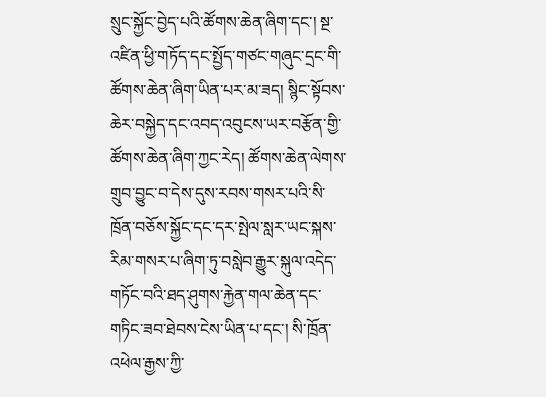སྲུང་སྐྱོང་བྱེད་པའི་ཚོགས་ཆེན་ཞིག་དང་། སྔ་འཛིན་ཕྱི་གཏོད་དང་སྤྱོད་གཙང་གཞུང་དྲང་གི་ཚོགས་ཆེན་ཞིག་ཡིན་པར་མ་ཟད། སྙིང་སྟོབས་ཆེར་བསྐྱེད་དང་འབད་འབུངས་ཡར་བརྩོན་གྱི་ཚོགས་ཆེན་ཞིག་ཀྱང་རེད། ཚོགས་ཆེན་ལེགས་གྲུབ་བྱུང་བ་དེས་དུས་རབས་གསར་པའི་སི་ཁྲོན་བཅོས་སྐྱོང་དང་དར་སྤེལ་སླར་ཡང་སྐས་རིམ་གསར་པ་ཞིག་ཏུ་བསླེབ་རྒྱུར་སྐུལ་འདེད་གཏོང་བའི་ཐད་ཤུགས་རྐྱེན་གལ་ཆེན་དང་གཏིང་ཟབ་ཐེབས་ངེས་ཡིན་པ་དང་། སི་ཁྲོན་འཕེལ་རྒྱས་ཀྱི་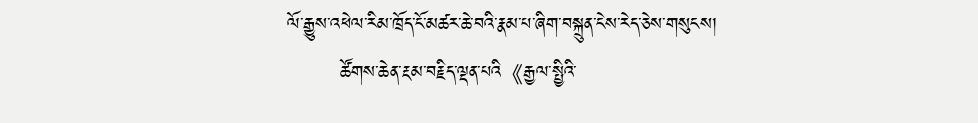ལོ་རྒྱུས་འཕེལ་རིམ་ཁྲོད་ངོ་མཚར་ཆེ་བའི་རྣམ་པ་ཞིག་བསྐྲུན་ངེས་རེད་ཅེས་གསུངས།
        ཚོགས་ཆེན་རྔམ་བརྗིད་ལྡན་པའི《རྒྱལ་སྤྱིའི་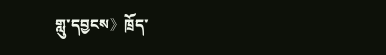གླུ་དབྱངས》ཁྲོད་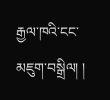རྒྱལ་ཁའི་ངང་མཇུག་བསྒྲིལ། །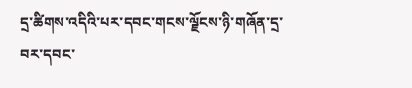དྲ་ཚིགས་འདིའི་པར་དབང་གངས་ལྗོངས་ཉི་གཞོན་དྲ་བར་དབང་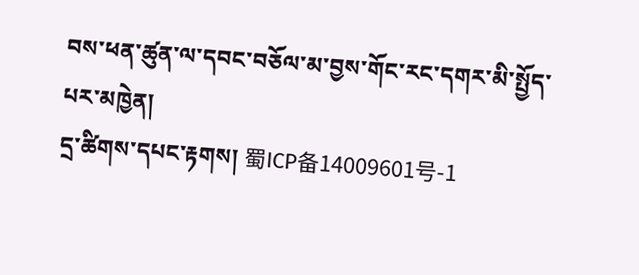བས་ཕན་ཚུན་ལ་དབང་བཅོལ་མ་བྱས་གོང་རང་དགར་མི་སྤྱོད་པར་མཁྱེན།
དྲ་ཚིགས་དཔང་རྟགས། 蜀ICP备14009601号-1